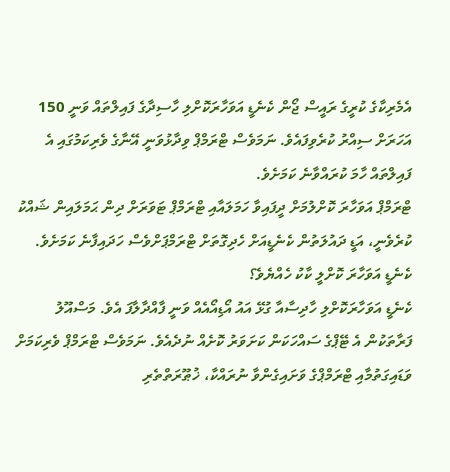އެމެރިކާގެ ކުރީގެ ރައީސް ޖޯން ކެނެޑީ އަވަހާރަކޮށްލި ހާސިދާގެ ފައިލްތައް ވަނީ 150 އަހަރަށް ސިއްރު ކުރެވިފައެވެ. ނަމަވެސް ޓްރަމްޕް ވިދާޅުވަނީ އޭނާގެ ވެރިކަމުގައި އެ ފައިލްތައް ހާމަ ކުރައްވާނެ ކަމަށެވެ.
ޓްރަމްޕް އަވަހާރަ ކޮށްލުމަށް ދީފައިވާ ހަމަލައާއި ޓްރަމްޕް ޓަވަރަށް ދިން ޙަމަލައިން ޝައްކު ކުރެވެނީ، އަޑީ ދައުލަތުން ކެނެޑީއަށް ހެދިގޮތަށް ޓްރަމްޕަށްވެސް ހަދައިފާނެ ކަމަށެވެ.
ކެނެޑީ އަވަހާރަ ކޮށްލީ ކާކު ހެއްޔެވެ؟
ކެނެޑީ އަވަހާރަކޮށްލި ހާދިސާއާ ގުޅޭ އައު އޯޑިއޯއެއް ވަނީ ފާއްދާލާފަ އެވެ. މަސްއޫލު ފަރާތަކުން އެ ޓޭޕްގެ ސައްހަކަން ކަށަވަރު ކޮށެއް ނުދެއެވެ. ނަމަވެސް ޓްރަމްޕް ވެރިކަމަށް ވަޑައިގަތުމާއި ޓްރަމްޕްގެ ވަށައިގެންވާ ނުރައްކާ، ޚުޠޫރަތްތެރި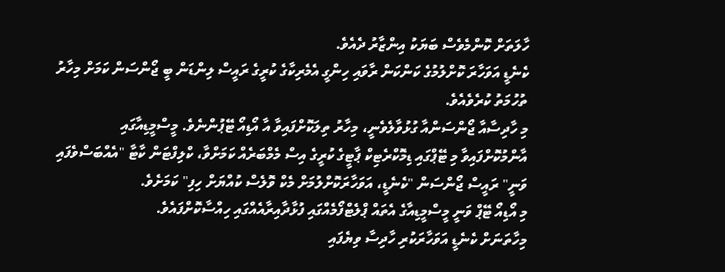ހާލަތަށް ކޮންމެވެސް ބަޔަކު އިންޒާރު ދެއެވެ.
ކެނެޑީ އަވަހާރަ ކޮށްލުމުގެ ކަންކަން ރާވައި ހިންގީ އެމެރިކާގެ ކުރީގެ ރައީސް ލިންޑަން ބީ ޖޯންސަން ކަމަށް މިހާރު ތުހުމަތު ކުރެވެއެވެ.
މި ހާދިސާއާ ޖޯންސަންއާ ގުޅުވާލެވެނީ، މިހާރު ތިލަކޮށްފައިވާ އާ އޯޑިއޯ ޓޭޕުންނެވެ. މީސްމީޑިއާގައި އާންމުކޮށްފައިވާ މި ޓޭޕްގައި ޑިމޮކްރެޓިކް ޕާޓީގެ ކުރީގެ އިސް މެމްބަރެއް ކަމަށްވާ، ކްލިފްޓަން ކާޓާ "އެއްބަސްވެފައި ވަނީ" ރައީސް ޖޯންސަން "ކެނެޑީ، އަވަހާރަކޮށްލުމަށް މެކް ވޮލެސް ކުއްޔަށް ހިފި" ކަމަށެވެ.
މި އޯޑިއޯ ޓޭޕް ވަނީ މީސްމީޑިއާގެ އެތައް ޕްލެޓްފޯމެއްގައި ފުޅާދާއިރާއެއްގައި ހިއްސާކޮށްފައެވެ.
މިހާތަނަށް ކެނެޑީ އަވަހާރަކުރި ހާދިސާ ވިޔެފައި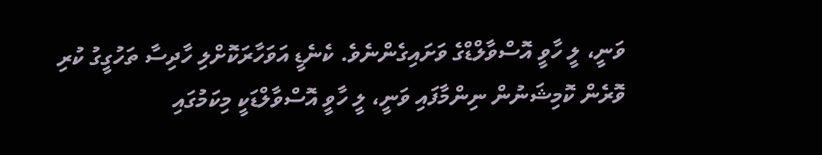ވަނީ، ލީ ހާވީ އޮސްވާލްޑްގެ ވަށައިގެންނެވެ. ކެނެޑީ އަވަހާރަކޮށްލި ހާދިސާ ތަހުގީގު ކުރި ވޮރެން ކޮމިޝަނުން ނިންމާފައި ވަނީ، ލީ ހާވީ އޮސްވާލްޑަކީ މިކަމުގައި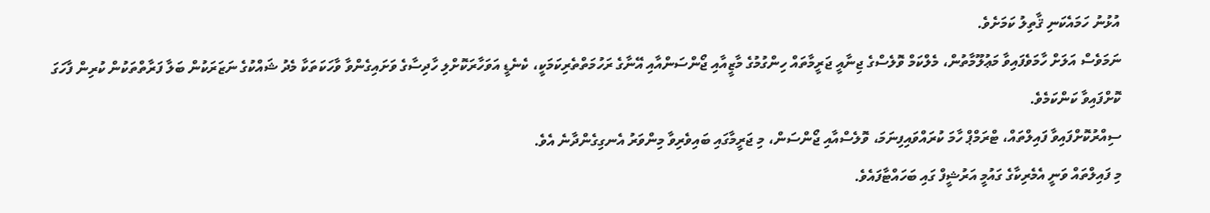އުޅުނު ހަމައެކަނި ޤާތިލު ކަމަށެވެ.
ނަމަވެސް އަލަށް ހާމަވެފައިވާ މަޢުލޫމާތުން، މެލްކަމް ވޮލެސްގެ ޖިނާއީ ޖަރީމާތައް ހިންގުމުގެ މާޒީއާއި ޖޯންސަންއާއި އޭނާގެ ރަހުމަތްތެރިކަމަކީ، ކެނެޑީ އަވަހާރަކޮށްލި ހާދިސާގެ ވަށައިގެންވާ ވާހަކަތަކާ މެދު ޝައްކުގެ ނަޒަރަކުން ބަލާ ފަރާތްތަކުން ކުރިން ފާހަގަ ކޮށްފައިވާ ކަންކަމެވެ.
ސިއްރުކޮށްފައިވާ ފައިލްތައް، ޓްރަމްޕް ހާމަ ކުރައްވައިފިނަމަ، ވޮލެސްއާއި ޖޯންސަން، މި ޖަރީމާގައި ބައިވެރިވާ މިންވަރު އެނގިގެންދާނެ އެވެ.
މި ފައިލްތައް ވަނީ އެމެރިކާގެ ގައުމީ އަރުޝީފް ގައި ބަހައްޓާފައެވެ.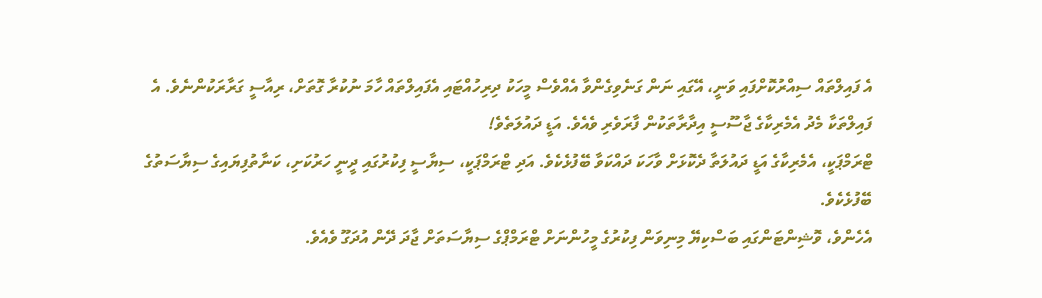އެ ފައިލްތައް ސިއްރުކޮށްފައި ވަނީ، އޭގައި ނަން ގަނެވިގެންވާ އެއްވެސް މީހަކު ދިރިހުއްޓައި އެފައިލްތައް ހާމަ ނުކުރާ ގޮތަށް، ރިއާސީ ގަރާރަކުންނެވެ. އެ ފައިލްތަކާ މެދު އެމެރިކާގެ ޖާސޫސީ އިދާރާތަކުން ފާރަވެރި ވެއެވެ. އަޑީ ދައުލަތެވެ!
ޓްރަމްޕަކީ، އެމެރިކާގެ އަޑީ ދައުލަތާ ދެކޮޅަށް ވާހަކަ ދައްކަވާ ބޭފުޅެކެވެ. އަދި ޓްރަމްޕަކީ، ސިޔާސީ ފިކުރުގައި ދީނީ ހަރުކަށި، ކަނާތުފިޔައިގެ ސިޔާސަތުގެ ބޭފުޅެކެވެ.
އެހެންވެ، ވޮޝިންޓަންގައި ބަސްކިޔޭ މިނިވަން ފިކުރުގެ މީހުންނަށް ޓްރަމްޕްގެ ސިޔާސަތަށް ޖާދަ ދޭން އުދަގޫ ވެއެވެ.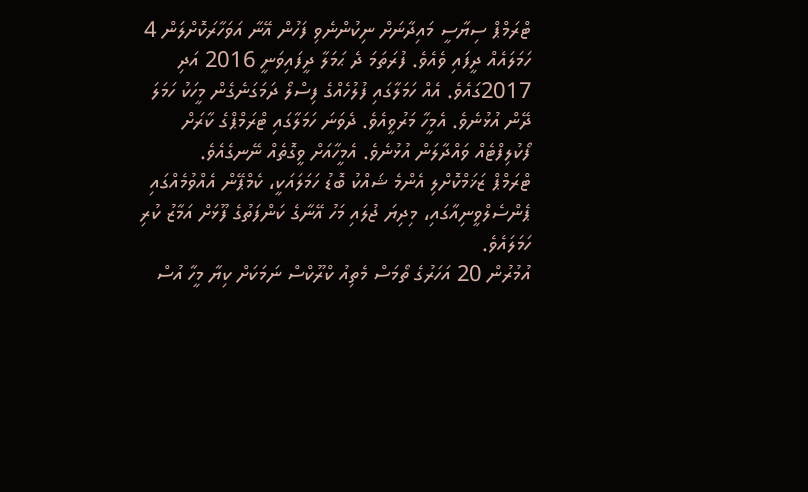ޓްރަމްޕް ސިޔާސީ މައިދާނަށް ނިކުންނެވި ފަހުން އޭނާ އަވަހާރަކޮށްލަން 4 ހަމަލައެއް ދީފައި ވެއެވެ. ފުރަތަމަ ދެ ޙަމަލާ ދީފައިވަނީ 2016 އަދި 2017ގައެވެ. އެއް ހަމަލާގައި ފުލުހެއްގެ ފިސްލޯ ދަމަގަނެގެން މީހަކު ހަމަލަ ދޭން އުޅުނެވެ. އެމީހާ މަރުވީއެވެ. ދެވަނަ ހަމަލާގައި ޓްރަމްޕްގެ ކާރަށް ފޯކުލިފްޓެއް ވައްދާލަން އުޅުނެވެ. އެމީހާއަށް ވީގޮތެއް ނޭނގެއެވެ.
ޓްރަމްޕް ޒަޚަމްކޮށްލި އެންމެ ޝައްކު ބޮޑު ހަމަލައަކީ، ކެމްޕޭން އެއްވުމެއްގައި ޕެންސެލްވީނިއާގައި، މިދިޔަ ޖުލައި މަހު އޭނާގެ ކަންފަތުގެ ފޫޅަށް އަމާޒު ކުރި ހަމަލައެވެ.
އުމުރުން 20 އަހަރުގެ ތޯމަސް މެތިއު ކްރޫކްސް ނަމަކަށް ކިޔާ މީހާ އުސް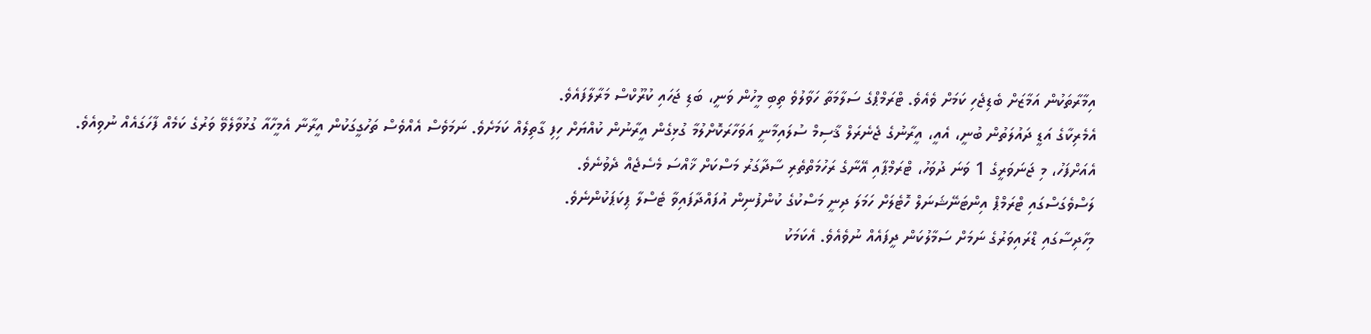އިމާރާތަކުން އަމާޒަށް ބެޑިޖެހި ކަމަށް ވެއެވެ. ޓްރަމްޕްގެ ސަލާމަތާ ހަވާލުވެ ތިބި މީހުން ވަނީ، ބަޑި ޖަހައި ކުރޫކްސް މަރާލާފައެވެ.
އެމެރިކާގެ އަޑީ ދައުލަތުން ބުނީ، އެއީ، އީރާނުގެ ޖެނެރަލް ޤާސިމް ސުލައިމާނީ އަވަހާރަކޮށްލުމާ ގުޅިގެން އީރާނުން ކުއްޔަށް ހިފި ގާތިލެއް ކަމަށެވެ. ނަމަވެސް އެއްވެސް ތަހުގީގަކުން އީރާނާ އެމީހާއާ ގުޅުވާލެވޭ ވަރުގެ ކަމެއް ފާހަގައެއް ނުވިއެވެ.
އެއަށްފަހު، މި ޖަނަވަރީގެ 1 ވަނަ ދުވަހު، ޓްރަމްޕާއި އޭނާގެ ރަހުމަތްތެރި ސާދާގަރު މަސްކަށް ޚާއްސަ މެސެޖެއް ދެވުނެވެ.
ލަސްވެގަސްގައި ޓްރަމްޕް އިންޓަނޭޝަނަލް ހޮޓެލަށް ހަމަލަ ދިނީ މަސްކުގެ ކުންފުނިން އުފައްދާފައިވާ ޓެސްލާ ޕިކަޕަކުންނެވެ.
މިހާދިސާގައި ޑްރައިވަރުގެ ނަމަށް ސަމާލުކަން ދީފައެއް ނުވެއެވެ. އެކަމަކު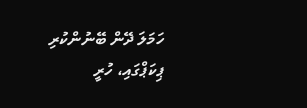ހަމަލަ ދޭން ބޭނުންކުރި ޕިކަޕްގައި، ހުރީ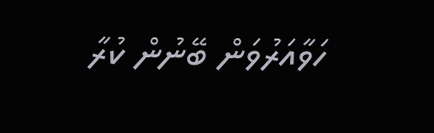ހަވާއަރުވަން ބޭނުން ކުރާ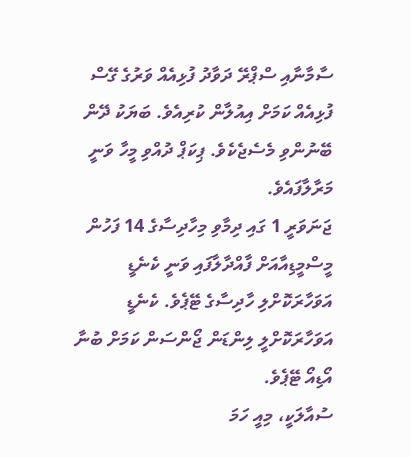ސާމާނާއި ސްޕްރޭ ދަވާދު ފުޅިއެއް ވަރުގެ ގޭސް ފުޅިއެއް ކަމަށް އިއުލާން ކުރިއެވެ. ބަޔަކު ދޭން ބޭނުންވި މެސެޖެކެވެ. ޕިކަޕް ދުއްވި މީހާ ވަނީ މަރާލާފައެވެ.
ޖަނަވަރީ 1 ގައި ދިމާވި މިހާދިސާގެ 14 ފަހުން މީސްމީޑިއާއަށް ފާއްދާލާފައި ވަނީ ކެނެޑީ އަވަހާރަކޮށްލި ހާދިސާގެ ޓޭޕެވެ. ކެނެޑީ އަވަހާރަކޮށްލީ ލިންޑަން ޖޯންސަން ކަމަށް ބުނާ އޯޑިއޯ ޓޭޕެވެ.
ސުއާލަކީ، މިއީ ހަމަ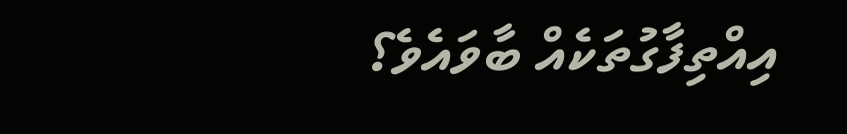އިއްތިފާގުތަކެއް ބާވައެވެ؟